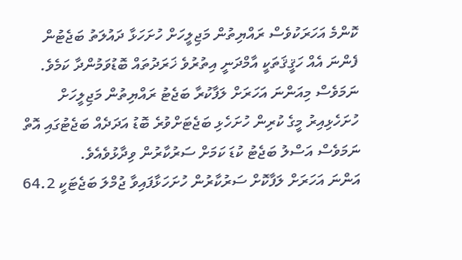ކޮންމެ އަހަރަކުވެސް ރައްޔިތުން މަޖިލީހަށް ހުށަހަޅާ ދައުލަތު ބަޖެޓުން ފެންނަ އެއް ހަޤީޤަތަކީ އާމްދަނީ އިތުރުވެ ޚަރަދުތައް ބޮޑުވަމުންދާ ކަމެވެ. ނަމަވެސް މިއަންނަ އަހަރަށް ލަފާކުރާ ބަޖެޓު ރައްޔިތުން މަޖިލީހަށް ހުށަހެޅިއިރު މީގެ ކުރިން ހުށަހެޅި ބަޖެޓަށްވުރެ ބޮޑު އަދަދެއް ބަޖެޓުގައި އޮތް ނަމަވެސް އަސްލު ބަޖެޓު ކުޑަ ކަމަށް ސަރުކާރުން ވިދާޅުވެއެވެ.
އަންނަ އަހަރަށް ލަފާކޮށް ސަރުކާރުން ހުށަހަޅާފައިވާ ޖުމްލަ ބަޖެޓަކީ 64.2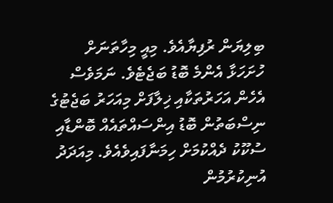ބިލިޔަން ރުފިޔާއެވެ. މިއީ މިހާތަނަށް ހުށަހަޅާ އެންމެ ބޮޑު ބަޖެޓެވެ. ނަމަވެސް އެހެން އަހަރުތަކާއި ޚިލާފަށް މިއަހަރު ބަޖެޓުގެ ނިސްބަތުން ބޮޑު އިންސައްތައެއް ބޮންޑާއި ސުކޫކު ދެއްކުމަށް ހިމަނާފައިވެއެވެ. މިއަދަދު އުނިކުރުމުން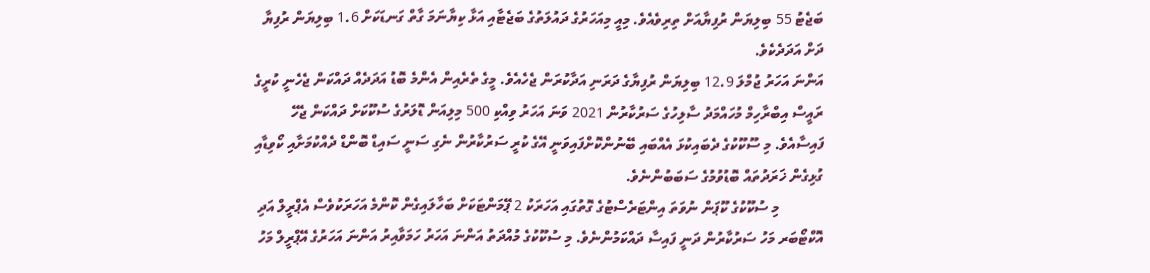ބަޖެޓު 55 ބިލިޔަން ރުފިޔާއަށް ތިރިވެއެވެ. މިއީ މިއަހަރުގެ ދައުލަތުގެ ބަޖެޓާއި އަޅާ ކިޔާނަމަ ގާތް ގަނޑަކަށް 1.6 ބިލިޔަން ރުފިޔާ ދަށް އަދަދެކެވެ.
އަންނަ އަހަރު ޖުމްލަ 12.9 ބިލިޔަން ރުފިޔާގެ ދަރަނި އަދާކުރަން ޖެހެއެވެ. މީގެ ތެރެއިން އެންމެ ބޮޑު އަދަދެއް ދައްކަން ޖެހެނީ ކުރީގެ ރައީސް އިބްރާހިމް މުހައްމަދު ސާލިހުގެ ސަރުކާރުން 2021 ވަނަ އަހަރު ވިއްކި 500 މިލިއަން ޑޮލަރުގެ ސުކޫކަށް ދައްކަން ޖެހޭ ފައިސާއެވެ. މި ސޫކޫކުގެ ދެބައިކުޅަ އެއްބައި ބޭނުންކޮށްފައިވަނީ އޭގެ ކުރީ ސަރުކާރުން ނެގި ސަނީ ސައިޑް ބޮންޑް ދެއްކުމަށާއި ކޯވިޑާއި ގުޅިގެން ޚަރަދުތައް ބޮޑުވުމުގެ ސަބަބުންނެވެ.
            މި ސުކޫކުގެ ކޫޕަން ނުވަތަ އިންޓަރެސްޓުގެ ގޮތުގައި އަހަރަކު 2 ޕޭމަންޓަކަށް ބަހާލައިގެން ކޮންމެ އަހަރަކުވެސް އެޕްރީލް އަދި އޮކްޓޯބަރ މަހު ސަރުކާރުން ދަނީ ފައިސާ ދައްކަމުންނެވެ. މި ސުކޫކުގެ މުއްދަތު އަންނަ އަހަރު ހަމަވާއިރު އަންނަ އަހަރުގެ އޭޕްރީލް މަހު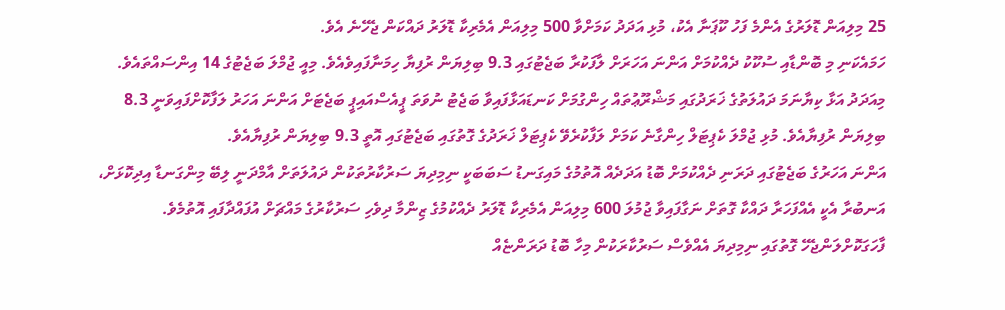25 މިލިއަން ޑޮލަރުގެ އެންމެ ފަހު ކޫޕަނާ އެކު، މުޅި އަދަދު ކަމަށްވާ 500 މިލިއަން އެމެރިކާ ޑޮލަރު ދައްކަން ޖެހޭނެ އެވެ.
ހަމައެކަނި މި ބޮންޑާއި ސުކޫކު ދެއްކުމަށް އަންނަ އަހަރަށް ލާފަކުރާ ބަޖެޓުގައި 9.3 ބިލިޔަން ރުފިޔާ ހިމަނާފައިވެއެވެ. މިއީ ޖުމްލަ ބަޖެޓުގެ 14 އިންސައްތައެވެ. މިއަދަދު އަޅާ ކިޔާނަމަ ދައުލަތުގެ ޚަރަދުގައި މަޝްރޫޢުތައް ހިންގުމަށް ކަނޑައަޅާފައިވާ ބަޖެޓު ނުވަތަ ޕީއެސްއައިޕީ ބަޖެޓަށް އަންނަ އަހަރު ލަފާކޮށްފައިވަނީ 8.3 ބިލިޔަން ރުފިޔާއެވެ. މުޅި ޖުމްލަ ކެޕިޓަލް ހިންގާނެ ކަމަށް ލަފާކުރެވޭ ކެޕިޓަލް ޚަރަދުގެ ގޮތުގައި ބަޖެޓުގައި އޮތީ 9.3 ބިލިޔަން ރުފިޔާއެވެ.
އަންނަ އަހަރުގެ ބަޖެޓުގައި ދަރަނި ދެއްކުމަށް ބޮޑު އަދަދެއް އޮތުމުގެ މައިގަނޑު ސަބަބަކީ ނިމިދިޔަ ސަރުކާރުތަކުން ދައުލަތަށް އާމްދަނީ ލިބޭ މިންގަނޑާ އިދިކޮޅަށް، އަނބުރާ އެކީ އެއްފަހަރާ ދައްކާ ގޮތަށް ނަގާފައިވާ ޖުމުލަ 600 މިލިއަން އެމެރިކާ ޑޮލަރު ދެއްކުމުގެ ޒިންމާ ދިވެހި ސަރުކާރުގެ މައްޗަށް އުފައްދާފައި އޮތުމެވެ. ފާހަގަކޮށްލަންޖެހޭ ގޮތުގައި ނިމިދިޔަ އެއްވެސް ސަރުކާރަކުން މިހާ ބޮޑު ދަރަންޏެއް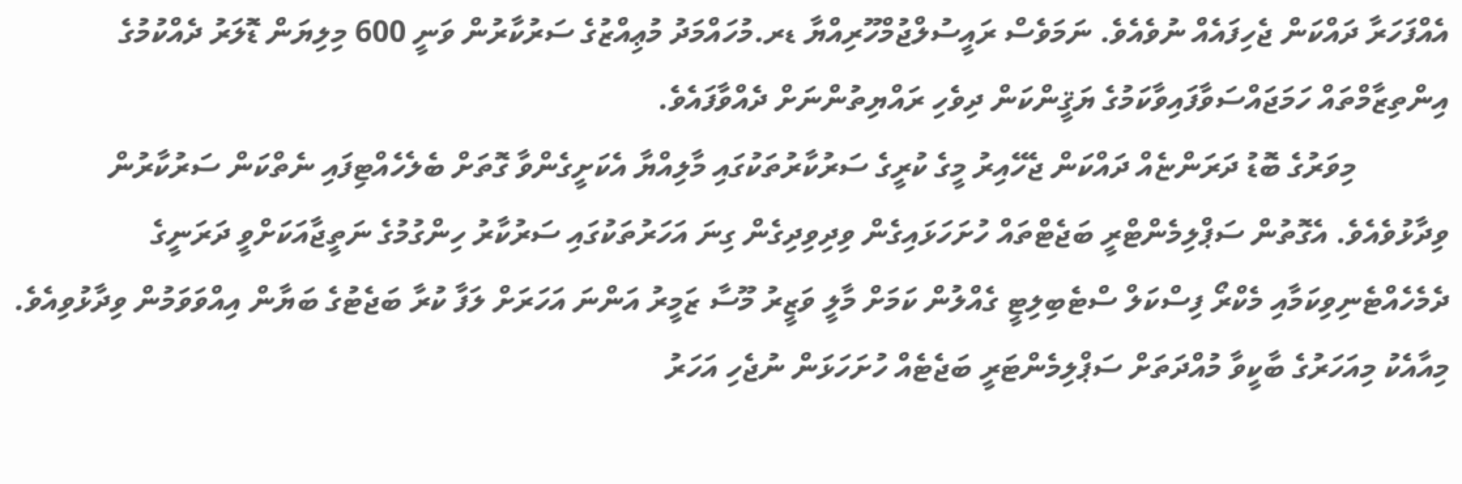އެއްފަހަރާ ދައްކަން ޖެހިފައެއް ނުވެއެވެ. ނަމަވެސް ރައީސުލްޖުމްހޫރިއްޔާ ޑރ.މުހައްމަދު މުޢިއްޒުގެ ސަރުކާރުން ވަނީ 600 މިލިޔަން ޑޮލަރު ދެއްކުމުގެ އިންތިޒާމްތައް ހަމަޖައްސަވާފައިވާކަމުގެ ޔަޤީންކަން ދިވެހި ރައްޔިތުންނަށް ދެއްވާފައެވެ.
            މިވަރުގެ ބޮޑު ދަރަންޏެއް ދައްކަން ޖެހޭއިރު މީގެ ކުރީގެ ސަރުކާރުތަކުގައި މާލިއްޔާ އެކަށީގެންވާ ގޮތަށް ބެލެހެއްޓިފައި ނެތްކަން ސަރުކާރުން ވިދާޅުވެއެވެ. އެގޮތުން ސަޕްލިމެންޓްރީ ބަޖެޓްތައް ހުށަހަޅައިގެން ވިދިވިދިގެން ގިނަ އަހަރުތަކުގައި ސަރުކާރު ހިންގުމުގެ ނަތީޖާއަކަށްވީ ދަރަނީގެ ދެމެހެއްޓެނިވިކަމާއި މެކްރޯ ފިސްކަލް ސްޓެބިލިޓީ ގެއްލުން ކަމަށް މާލީ ވަޒީރު މޫސާ ޒަމީރު އަންނަ އަހަރަށް ލަފާ ކުރާ ބަޖެޓުގެ ބަޔާން އިއްވަވަމުން ވިދާޅުވިއެވެ.
މިއާއެކު މިއަހަރުގެ ބާކީވާ މުއްދަތަށް ސަޕްލިމެންޓަރީ ބަޖެޓެއް ހުށަހަޅަން ނުޖެހި އަހަރު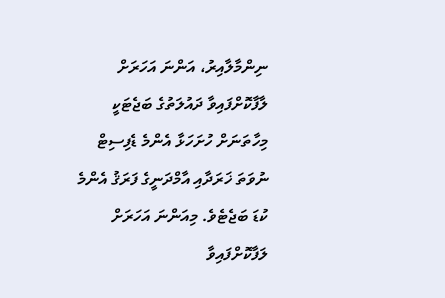ނިންމާލާއިރު، އަންނަ އަހަރަށް ލާފާކޮށްފައިވާ ދައުލަތުގެ ބަޖެޓަކީ މިހާތަނަށް ހުށަހަޅާ އެންމެ ޑެފިސިޓް ނުވަތަ ޚަރަދާއި އާމްދަނީގެ ފަރަޤު އެންމެ ކުޑަ ބަޖެޓެވެ. މިއަންނަ އަހަރަށް ލަފާކޮށްފައިވާ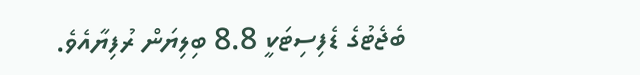ބެޖެޓުގެ ޑެފިސިޓަކީ 8.8 ބިލިޔަން ރުފިޔާއެވެ.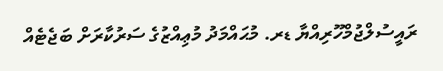ރައީސުލްޖުމްހޫރިއްޔާ ޑރ. މުޙައްމަދު މުޢިއްޒުގެ ސަރުކާރަށް ބަޖެޓެއް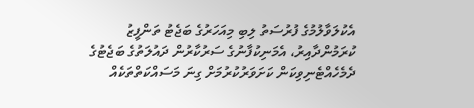އެކުލަވާލުމުގެ ފުރުސަތު ލިބި މިއަހަރުގެ ބަޖެޓު ތަންފީޒު ކުރަމުންދާއިރު، އެމަނިކުފާނުގެ ސަރުކާރުން ދައުލަތުގެ ބަޖެޓުގެ ދެމެހެއްޓެނިވިކަން ކަށަވަރުކުރުމަށް ގިނަ މަސައްކަތްތަކެއް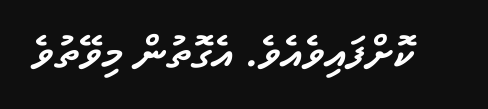ކޮށްފައިވެއެވެ. އެގޮތުން މިވޭތުވެ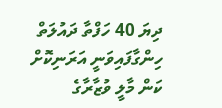ދިޔަ 40 ހަފްތާ ދައުލަތް ހިންގާފައިވަނީ އަރަނިކޮށް ކަން މާލީ ވުޒާރާގެ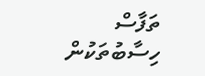ތަފާސް ހިސާބުތަކުން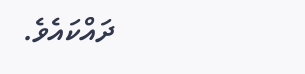ދައްކައެވެ.